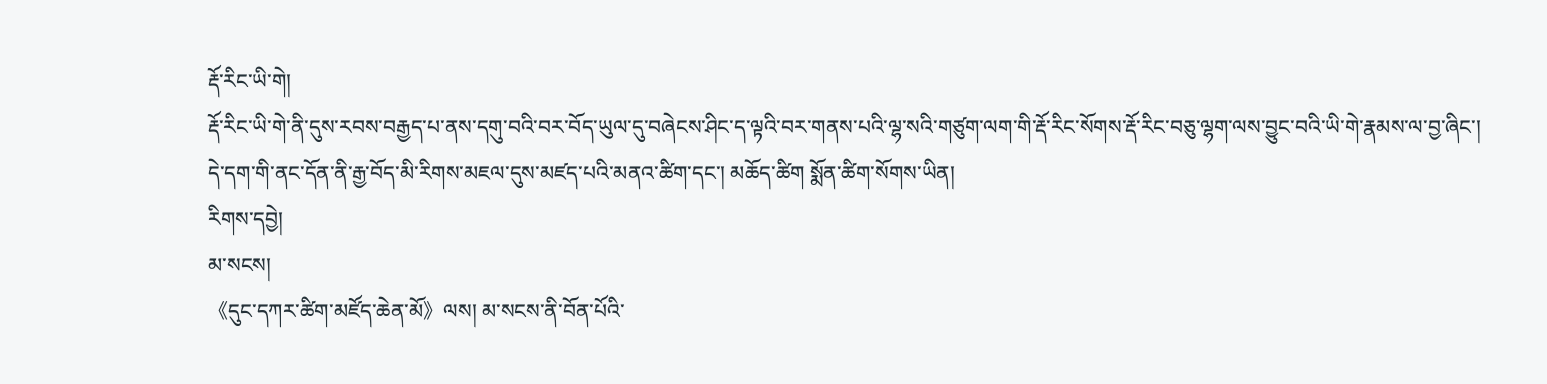རྡོ་རིང་ཡི་གེ།
རྡོ་རིང་ཡི་གེ་ནི་དུས་རབས་བརྒྱད་པ་ནས་དགུ་བའི་བར་བོད་ཡུལ་དུ་བཞེངས་ཤིང་ད་ལྟའི་བར་གནས་པའི་ལྷ་སའི་གཙུག་ལག་གི་རྡོ་རིང་སོགས་རྡོ་རིང་བཅུ་ལྷག་ལས་བྱུང་བའི་ཡི་གེ་རྣམས་ལ་བྱ་ཞིང་། དེ་དག་གི་ནང་དོན་ནི་རྒྱ་བོད་མི་རིགས་མཇལ་དུས་མཛད་པའི་མནའ་ཚིག་དང་། མཆོད་ཚིག སྨོན་ཚིག་སོགས་ཡིན།
རིགས་དབྱེ།
མ་སངས།
《དུང་དཀར་ཚིག་མཛོད་ཆེན་མོ》ལས། མ་སངས་ནི་བོན་པོའི་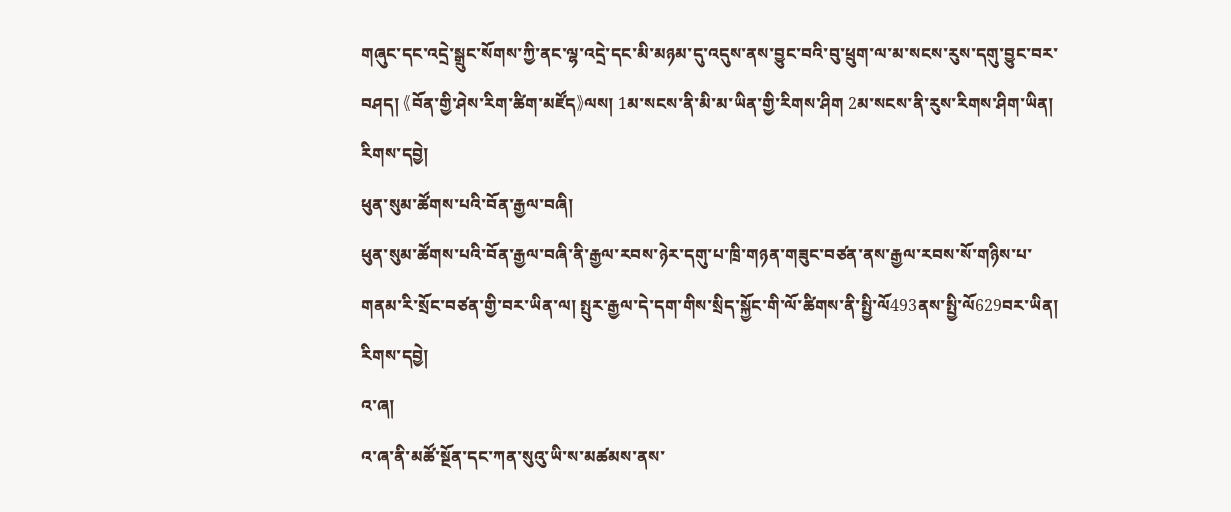གཞུང་དང་འདྲེ་སྒྲུང་སོགས་ཀྱི་ནང་ལྷ་འདྲེ་དང་མི་མཉམ་དུ་འདུས་ནས་བྱུང་བའི་བུ་ཕྲུག་ལ་མ་སངས་རུས་དགུ་བྱུང་བར་བཤད། 《བོན་གྱི་ཤེས་རིག་ཚིག་མཛོད》ལས། 1མ་སངས་ནི་མི་མ་ཡིན་གྱི་རིགས་ཤིག 2མ་སངས་ནི་རུས་རིགས་ཤིག་ཡིན།
རིགས་དབྱེ།
ཕུན་སུམ་ཚོགས་པའི་བོན་རྒྱལ་བཞི།
ཕུན་སུམ་ཚོགས་པའི་བོན་རྒྱལ་བཞི་ནི་རྒྱལ་རབས་ཉེར་དགུ་པ་ཁྲི་གཉན་གཟུང་བཙན་ནས་རྒྱལ་རབས་སོ་གཉིས་པ་གནམ་རི་སྲོང་བཙན་གྱི་བར་ཡིན་ལ། སྤུར་རྒྱལ་དེ་དག་གིས་སྲིད་སྐྱོང་གི་ལོ་ཚིགས་ནི་སྤྱི་ལོ493ནས་སྤྱི་ལོ629བར་ཡིན།
རིགས་དབྱེ།
འ་ཞ།
འ་ཞ་ནི་མཚོ་སྔོན་དང་ཀན་སུའུ་ཡི་ས་མཚམས་ནས་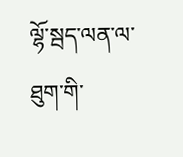ལྷོ་སྦད་ལན་ལ་ཐུག་གི་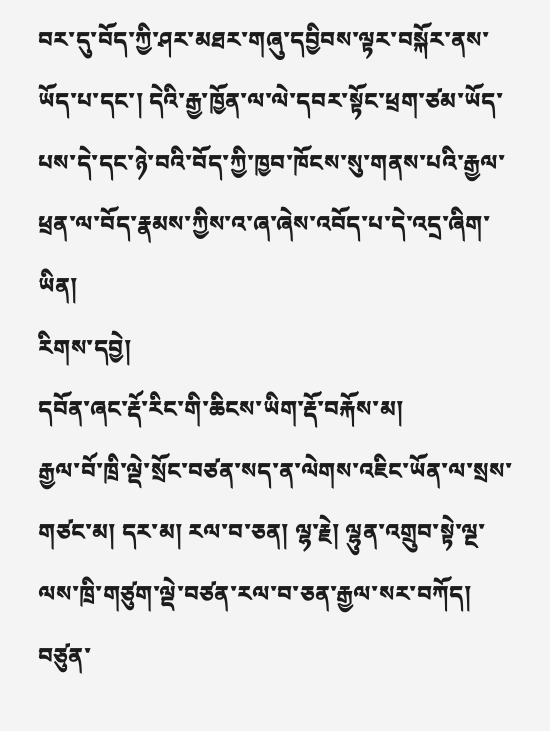བར་དུ་བོད་ཀྱི་ཤར་མཐར་གཞུ་དབྱིབས་ལྟར་བསྐོར་ནས་ཡོད་པ་དང་། དེའི་རྒྱ་ཁྱོན་ལ་ལེ་དབར་སྟོང་ཕྲག་ཙམ་ཡོད་པས་དེ་དང་ཉེ་བའི་བོད་ཀྱི་ཁྱབ་ཁོངས་སུ་གནས་པའི་རྒྱལ་ཕྲན་ལ་བོད་རྣམས་ཀྱིས་འ་ཞ་ཞེས་འབོད་པ་དེ་འདྲ་ཞིག་ཡིན།
རིགས་དབྱེ།
དབོན་ཞང་རྡོ་རིང་གི་ཆིངས་ཡིག་རྡོ་བརྐོས་མ།
རྒྱལ་བོ་ཁྲི་ལྡེ་སྲོང་བཙན་སད་ན་ལེགས་འཇིང་ཡོན་ལ་སྲས་གཙང་མ། དར་མ། རལ་བ་ཅན། ལྷ་རྗེ། ལྷུན་འགྲུབ་སྟེ་ལྔ་ལས་ཁྲི་གཙུག་ལྡེ་བཙན་རལ་བ་ཅན་རྒྱལ་སར་བཀོད། བཙུན་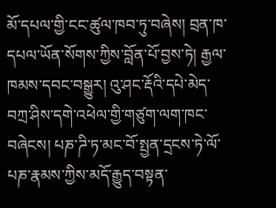མོ་དཔལ་གྱི་ངང་ཚུལ་ཁབ་ཏུ་བཞེས། བྲན་ཁ་དཔལ་ཡོན་སོགས་ཀྱིས་བློན་པོ་བྱས་ཏེ། རྒྱལ་ཁམས་དབང་བསྒྱུར། འུ་ཤང་རྡོའི་དཔེ་མེད་བཀྲ་ཤིས་དགེ་འཕེལ་གྱི་གཙུག་ལག་ཁང་བཞེངས། པཎ་ཌི་ཏ་མང་བོ་སྤྱན་དྲངས་ཏེ་ལོ་པཎ་རྣམས་ཀྱིས་མདོ་རྒྱུད་བསྟན་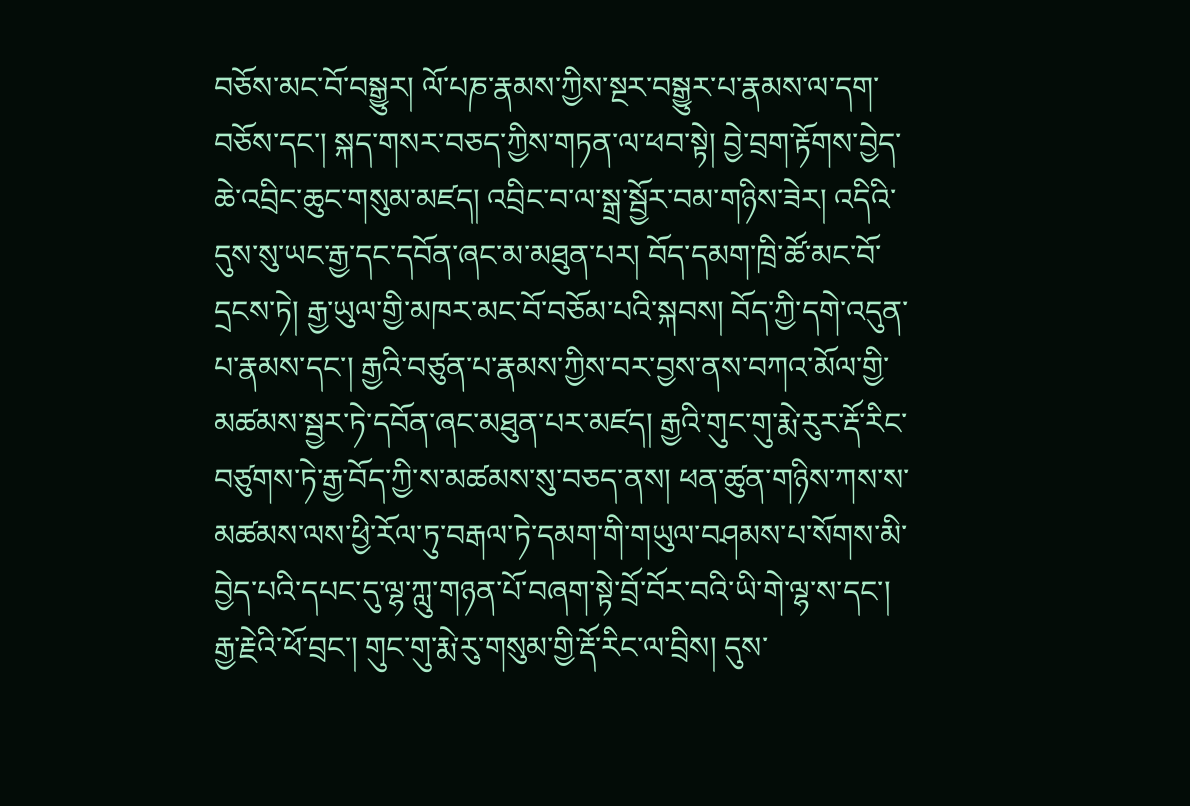བཅོས་མང་བོ་བསྒྱུར། ལོ་པཎ་རྣམས་ཀྱིས་སྔར་བསྒྱུར་པ་རྣམས་ལ་དག་བཅོས་དང་། སྐད་གསར་བཅད་ཀྱིས་གཏན་ལ་ཕབ་སྟེ། བྱེ་བྲག་རྟོགས་བྱེད་ཆེ་འབྲིང་ཆུང་གསུམ་མཛད། འབྲིང་བ་ལ་སྒྲ་སྦྱོར་བམ་གཉིས་ཟེར། འདིའི་དུས་སུ་ཡང་རྒྱ་དང་དབོན་ཞང་མ་མཐུན་པར། བོད་དམག་ཁྲི་ཚོ་མང་བོ་དྲངས་ཏེ། རྒྱ་ཡུལ་གྱི་མཁར་མང་བོ་བཅོམ་པའི་སྐབས། བོད་ཀྱི་དགེ་འདུན་པ་རྣམས་དང་། རྒྱའི་བཙུན་པ་རྣམས་ཀྱིས་བར་བྱས་ནས་བཀའ་མོལ་གྱི་མཚམས་སྦྱར་ཏེ་དབོན་ཞང་མཐུན་པར་མཛད། རྒྱའི་གུང་གུ་རྨེ་རུར་རྡོ་རིང་བཙུགས་ཏེ་རྒྱ་བོད་ཀྱི་ས་མཚམས་སུ་བཅད་ནས། ཕན་ཚུན་གཉིས་ཀས་ས་མཚམས་ལས་ཕྱི་རོལ་ཏུ་བརྒལ་ཏེ་དམག་གི་གཡུལ་བཤམས་པ་སོགས་མི་བྱེད་པའི་དཔང་དུ་ལྷ་ཀླུ་གཉན་པོ་བཞག་སྟེ་བྲོ་བོར་བའི་ཡི་གེ་ལྷ་ས་དང་། རྒྱ་རྗེའི་ཕོ་བྲང་། གུང་གུ་རྨེ་རུ་གསུམ་གྱི་རྡོ་རིང་ལ་བྲིས། དུས་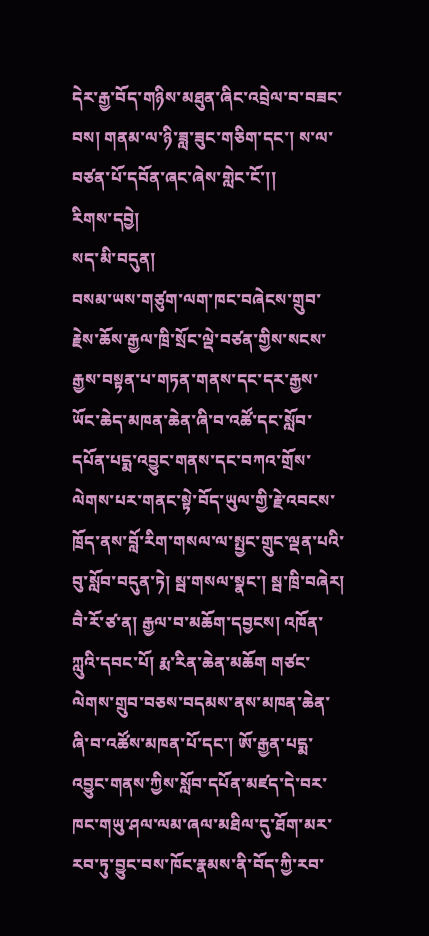དེར་རྒྱ་བོད་གཉིས་མཐུན་ཞིང་འབྲེལ་བ་བཟང་བས། གནམ་ལ་ཉི་ཟླ་ཟུང་གཅིག་དང་། ས་ལ་བཙན་པོ་དབོན་ཞང་ཞེས་གླེང་ངོ་།།
རིགས་དབྱེ།
སད་མི་བདུན།
བསམ་ཡས་གཙུག་ལག་ཁང་བཞེངས་གྲུབ་རྗེས་ཆོས་རྒྱལ་ཁྲི་སྲོང་ལྡེ་བཙན་གྱིས་སངས་རྒྱས་བསྟན་པ་གཏན་གནས་དང་དར་རྒྱས་ཡོང་ཆེད་མཁན་ཆེན་ཞི་བ་འཚོ་དང་སློབ་དཔོན་པདྨ་འབྱུང་གནས་དང་བཀའ་གྲོས་ལེགས་པར་གནང་སྟེ་བོད་ཡུལ་གྱི་རྗེ་འབངས་ཁྲོད་ནས་བློ་རིག་གསལ་ལ་སྤྱང་གྲུང་ལྡན་པའི་བུ་སློབ་བདུན་ཏེ། སྦ་གསལ་སྣང་། སྦ་ཁྲི་བཞེར། བཻ་རོ་ཙ་ན། རྒྱལ་བ་མཆོག་དབྱངས། འཁོན་ཀླུའི་དབང་པོ། རྨ་རིན་ཆེན་མཆོག གཙང་ལེགས་གྲུབ་བཅས་བདམས་ནས་མཁན་ཆེན་ཞི་བ་འཚོས་མཁན་པོ་དང་། ཨོ་རྒྱན་པདྨ་འབྱུང་གནས་ཀྱིས་སློབ་དཔོན་མཛད་དེ་བར་ཁང་གཡུ་ཤལ་ལམ་ཞལ་མཐིལ་དུ་ཐོག་མར་རབ་ཏུ་བྱུང་བས་ཁོང་རྣམས་ནི་བོད་ཀྱི་རབ་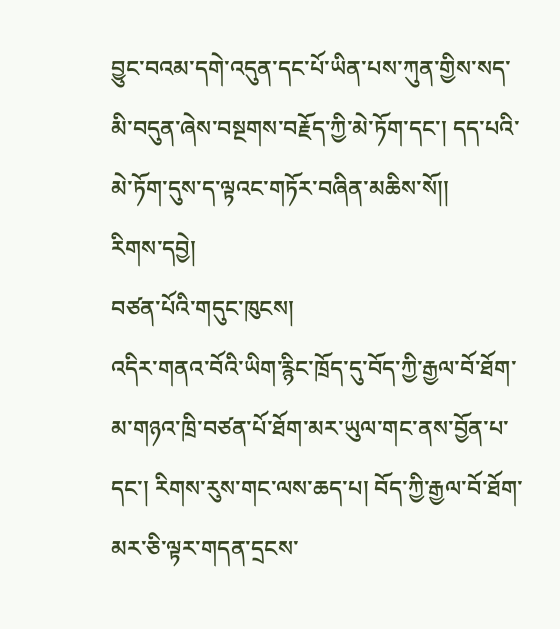བྱུང་བའམ་དགེ་འདུན་དང་པོ་ཡིན་པས་ཀུན་གྱིས་སད་མི་བདུན་ཞེས་བསྔགས་བརྗོད་ཀྱི་མེ་ཏོག་དང་། དད་པའི་མེ་ཏོག་དུས་ད་ལྟའང་གཏོར་བཞིན་མཆིས་སོ།།
རིགས་དབྱེ།
བཙན་པོའི་གདུང་ཁུངས།
འདིར་གནའ་བོའི་ཡིག་རྙིང་ཁྲོད་དུ་བོད་ཀྱི་རྒྱལ་བོ་ཐོག་མ་གཉའ་ཁྲི་བཙན་པོ་ཐོག་མར་ཡུལ་གང་ནས་བྱོན་པ་དང་། རིགས་རུས་གང་ལས་ཆད་པ། བོད་ཀྱི་རྒྱལ་བོ་ཐོག་མར་ཅི་ལྟར་གདན་དྲངས་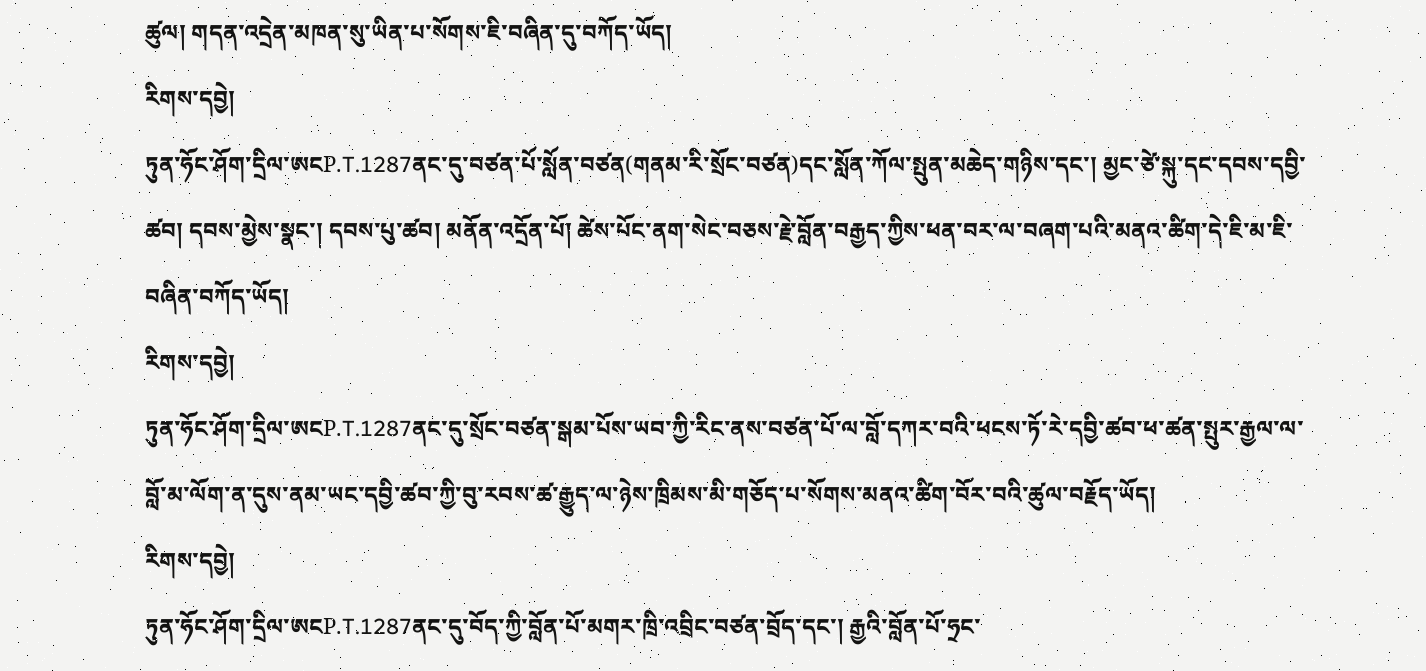ཚུལ། གདན་འདྲེན་མཁན་སུ་ཡིན་པ་སོགས་ཇི་བཞིན་དུ་བཀོད་ཡོད།
རིགས་དབྱེ།
ཏུན་ཧོང་ཤོག་དྲིལ་ཨངP.T.1287ནང་དུ་བཙན་པོ་སློན་བཙན(གནམ་རི་སྲོང་བཙན)དང་སློན་ཀོལ་སྤུན་མཆེད་གཉིས་དང་། མྱང་ཙེ་སྐུ་དང་དབས་དབྱི་ཚབ། དབས་མྱེས་སྣང་། དབས་པུ་ཚབ། མནོན་འདྲོན་པོ། ཚེས་པོང་ནག་སེང་བཅས་རྗེ་བློན་བརྒྱད་ཀྱིས་ཕན་བར་ལ་བཞག་པའི་མནའ་ཚིག་དེ་ཇི་མ་ཇི་བཞིན་བཀོད་ཡོད།
རིགས་དབྱེ།
ཏུན་ཧོང་ཤོག་དྲིལ་ཨངP.T.1287ནང་དུ་སྲོང་བཙན་སྒམ་པོས་ཡབ་ཀྱི་རིང་ནས་བཙན་པོ་ལ་བློ་དཀར་བའི་ཕངས་ཏོ་རེ་དབྱི་ཚབ་ཕ་ཚན་སྤུར་རྒྱལ་ལ་བློ་མ་ལོག་ན་དུས་ནམ་ཡང་དབྱི་ཚབ་ཀྱི་བུ་རབས་ཚ་རྒྱུད་ལ་ཉེས་ཁྲིམས་མི་གཅོད་པ་སོགས་མནའ་ཚིག་བོར་བའི་ཚུལ་བརྗོད་ཡོད།
རིགས་དབྱེ།
ཏུན་ཧོང་ཤོག་དྲིལ་ཨངP.T.1287ནང་དུ་བོད་ཀྱི་བློན་པོ་མགར་ཁྲི་འབྲིང་བཙན་བྲོད་དང་། རྒྱའི་བློན་པོ་ཧྲང་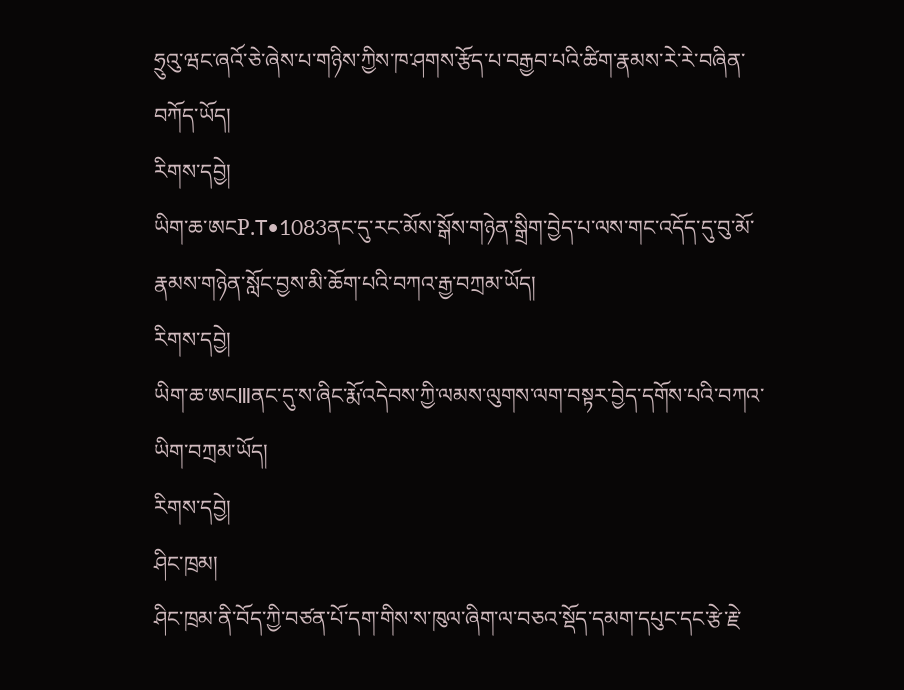ཧྲུའུ་ཝང་ཞའོ་ཅེ་ཞེས་པ་གཉིས་ཀྱིས་ཁ་ཤགས་རྩོད་པ་བརྒྱབ་པའི་ཚིག་རྣམས་རེ་རེ་བཞིན་བཀོད་ཡོད།
རིགས་དབྱེ།
ཡིག་ཆ་ཨངP.T•1083ནང་དུ་རང་མོས་སྒོས་གཉེན་སྒྲིག་བྱེད་པ་ལས་གང་འདོད་དུ་བུ་མོ་རྣམས་གཉེན་སློང་བྱས་མི་ཆོག་པའི་བཀའ་རྒྱ་བཀྲམ་ཡོད།
རིགས་དབྱེ།
ཡིག་ཆ་ཨངⅢནང་དུ་ས་ཞིང་རྨོ་འདེབས་ཀྱི་ལམས་ལུགས་ལག་བསྟར་བྱེད་དགོས་པའི་བཀའ་ཡིག་བཀྲམ་ཡོད།
རིགས་དབྱེ།
ཤིང་ཁྲམ།
ཤིང་ཁྲམ་ནི་བོད་ཀྱི་བཙན་པོ་དག་གིས་ས་ཁུལ་ཞིག་ལ་བཅའ་སྡོད་དམག་དཔུང་དང་རྩེ་རྗེ་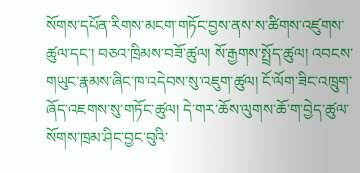སོགས་དཔོན་རིགས་མངག་གཏོང་བྱས་ནས་ས་ཚིགས་འཛུགས་ཚུལ་དང་། བཅའ་ཁྲིམས་བཟོ་ཚུལ། སོ་རྒྱགས་སྤྲོད་ཚུལ། འབངས་གཡུང་རྣམས་ཞིང་ཁ་འདེབས་སུ་འཇུག་ཚུལ། ངོ་ལོག་ཟིང་འཁྲུག་ཞོད་འཇགས་སུ་གཏོང་ཚུལ། དེ་གར་ཆོས་ལུགས་ཆོ་ག་བྱེད་ཚུལ་སོགས་ཁྲམ་ཤིང་བྱང་བུའི་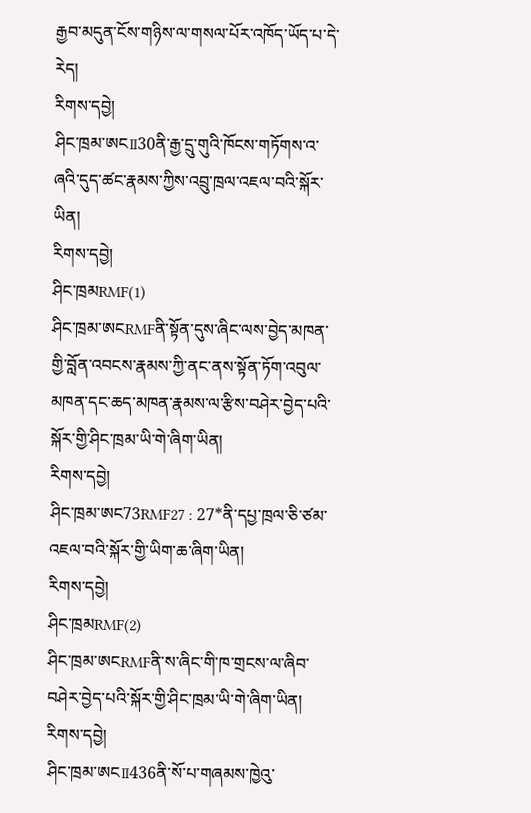རྒྱབ་མདུན་ངོས་གཉིས་ལ་གསལ་པོར་འཁོད་ཡོད་པ་དེ་རེད།
རིགས་དབྱེ།
ཤིང་ཁྲམ་ཨངⅡ30ནི་རྒྱ་དྲུ་གུའི་ཁོངས་གཏོགས་འ་ཞའི་དུད་ཚང་རྣམས་ཀྱིས་འབྲུ་ཁྲལ་འཇལ་བའི་སྐོར་ཡིན།
རིགས་དབྱེ།
ཤིང་ཁྲམRMF(1)
ཤིང་ཁྲམ་ཨངRMFནི་སྟོན་དུས་ཞིང་ལས་བྱེད་མཁན་གྱི་བློན་འབངས་རྣམས་ཀྱི་ནང་ནས་སྟོན་ཏོག་འབུལ་མཁན་དང་ཆད་མཁན་རྣམས་ལ་རྩིས་བཤེར་བྱེད་པའི་སྐོར་གྱི་ཤིང་ཁྲམ་ཡི་གེ་ཞིག་ཡིན།
རིགས་དབྱེ།
ཤིང་ཁྲམ་ཨང73RMF27 : 27*ནི་དཔྱ་ཁྲལ་ཅི་ཙམ་འཇལ་བའི་སྐོར་གྱི་ཡིག་ཆ་ཞིག་ཡིན།
རིགས་དབྱེ།
ཤིང་ཁྲམRMF(2)
ཤིང་ཁྲམ་ཨངRMFནི་ས་ཞིང་གི་ཁ་གྲངས་ལ་ཞིབ་བཤེར་བྱེད་པའི་སྐོར་གྱི་ཤིང་ཁྲམ་ཡི་གེ་ཞིག་ཡིན།
རིགས་དབྱེ།
ཤིང་ཁྲམ་ཨངⅡ436ནི་སོ་པ་གཞམས་ཁྱེའུ་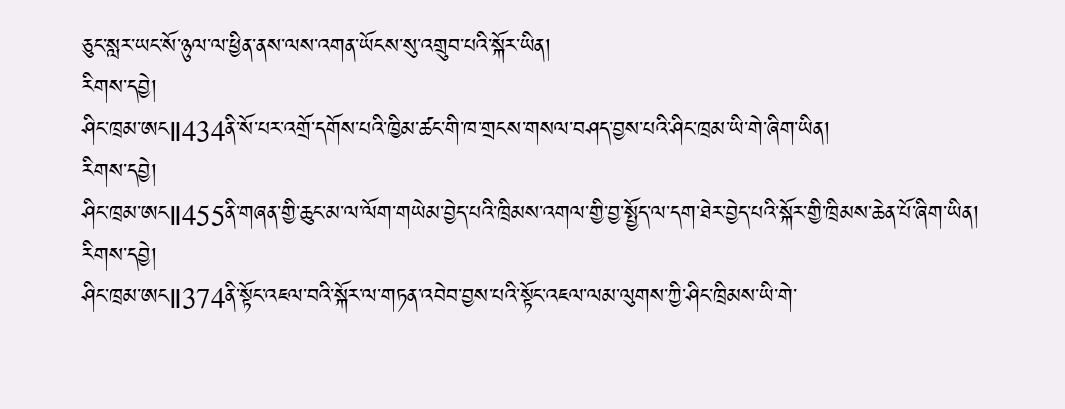ཅུང་སླར་ཡང་སོ་ཉུལ་ལ་ཕྱིན་ནས་ལས་འགན་ཡོངས་སུ་འགྲུབ་པའི་སྐོར་ཡིན།
རིགས་དབྱེ།
ཤིང་ཁྲམ་ཨངⅡ434ནི་སོ་པར་འགྲོ་དགོས་པའི་ཁྱིམ་ཚང་གི་ཁ་གྲངས་གསལ་བཤད་བྱས་པའི་ཤིང་ཁྲམ་ཡི་གེ་ཞིག་ཡིན།
རིགས་དབྱེ།
ཤིང་ཁྲམ་ཨངⅡ455ནི་གཞན་གྱི་ཆུང་མ་ལ་ལོག་གཡེམ་བྱེད་པའི་ཁྲིམས་འགལ་གྱི་བྱ་སྤྱོད་ལ་དག་ཐེར་བྱེད་པའི་སྐོར་གྱི་ཁྲིམས་ཆེན་པོ་ཞིག་ཡིན།
རིགས་དབྱེ།
ཤིང་ཁྲམ་ཨངⅡ374ནི་སྟོང་འཇལ་བའི་སྐོར་ལ་གཏན་འབེབ་བྱས་པའི་སྟོང་འཇལ་ལམ་ལུགས་ཀྱི་ཤིང་ཁྲིམས་ཡི་གེ་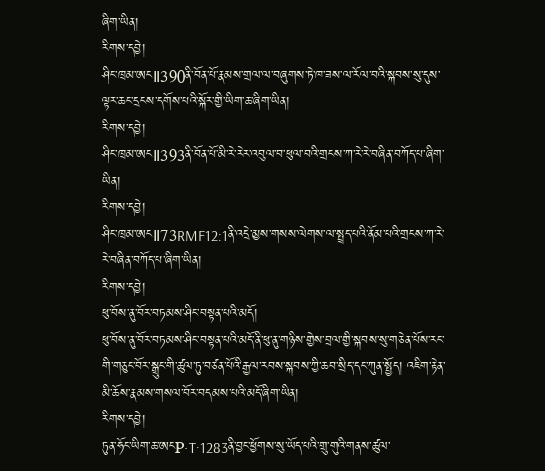ཞིག་ཡིན།
རིགས་དབྱེ།
ཤིང་ཁྲམ་ཨངⅡ390ནི་བོན་པོ་རྣམས་གྲལ་ལ་བཞུགས་ཏེ་ཁ་ཟས་ལ་རོལ་བའི་སྐབས་སུ་དུས་ལྟར་ཆང་དྲངས་དགོས་པའི་སྐོར་གྱི་ཡིག་ཆ་ཞིག་ཡིན།
རིགས་དབྱེ།
ཤིང་ཁྲམ་ཨངⅡ393ནི་བོན་པོ་མི་རེ་རེར་འབུལ་བ་ཕུལ་བའི་གྲངས་ཀ་རེ་རེ་བཞིན་བཀོད་པ་ཞིག་ཡིན།
རིགས་དབྱེ།
ཤིང་ཁྲམ་ཨངⅡ73RMF12:1ནི་འདྲེ་མྱས་གསས་ལེགས་ལ་སྤྲད་པའི་ནོམ་པའི་གྲངས་ཀ་རེ་རེ་བཞིན་བཀོད་པ་ཞིག་ཡིན།
རིགས་དབྱེ།
ཕུ་བོས་ནུ་བོར་བཏམས་ཤིང་བསྟན་པའི་མདོ།
ཕུ་བོས་ནུ་བོར་བཏམས་ཤིང་བསྟན་པའི་མདོ་ནི་ཕུ་ནུ་གཉིས་གྱེས་བྲལ་གྱི་སྐབས་སུ་གཅེན་པོས་རང་གི་གཅུང་བོར་སྒྲུང་གི་ཚུལ་ཏུ་བཙན་པོའི་རྒྱལ་རབས་སྐབས་ཀྱི་ཆབ་སྲིད་དང་ཀུན་སྤྱོད། འཇིག་རྟེན་མི་ཆོས་རྣམས་གསལ་བོར་བདམས་པའི་མདོ་ཞིག་ཡིན།
རིགས་དབྱེ།
ཏུན་ཧོང་ཡིག་ཆ་ཨངP·T·1283ནི་བྱང་ཕྱོགས་སུ་ཡོད་པའི་གྲུ་གུའི་གནས་ཚུལ་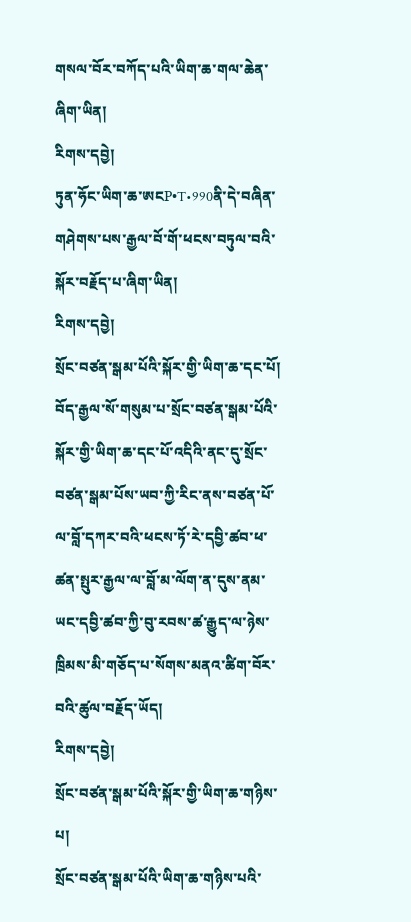གསལ་བོར་བཀོད་པའི་ཡིག་ཆ་གལ་ཆེན་ཞིག་ཡིན།
རིགས་དབྱེ།
ཏུན་ཧོང་ཡིག་ཆ་ཨངP•T•990ནི་དེ་བཞིན་གཤེགས་པས་རྒྱལ་བོ་གོ་ཕངས་བཏུལ་བའི་སྐོར་བརྗོད་པ་ཞིག་ཡིན།
རིགས་དབྱེ།
སྲོང་བཙན་སྒམ་པོའི་སྐོར་གྱི་ཡིག་ཆ་དང་པོ།
བོད་རྒྱལ་སོ་གསུམ་པ་སྲོང་བཙན་སྒམ་པོའི་སྐོར་གྱི་ཡིག་ཆ་དང་པོ་འདིའི་ནང་དུ་སྲོང་བཙན་སྒམ་པོས་ཡབ་ཀྱི་རིང་ནས་བཙན་པོ་ལ་བློ་དཀར་བའི་ཕངས་ཏོ་རེ་དབྱི་ཚབ་ཕ་ཚན་སྤུར་རྒྱལ་ལ་བློ་མ་ལོག་ན་དུས་ནམ་ཡང་དབྱི་ཚབ་ཀྱི་བུ་རབས་ཚ་རྒྱུད་ལ་ཉེས་ཁྲིམས་མི་གཅོད་པ་སོགས་མནའ་ཚིག་བོར་བའི་ཚུལ་བརྗོད་ཡོད།
རིགས་དབྱེ།
སྲོང་བཙན་སྒམ་པོའི་སྐོར་གྱི་ཡིག་ཆ་གཉིས་པ།
སྲོང་བཙན་སྒམ་པོའི་ཡིག་ཆ་གཉིས་པའི་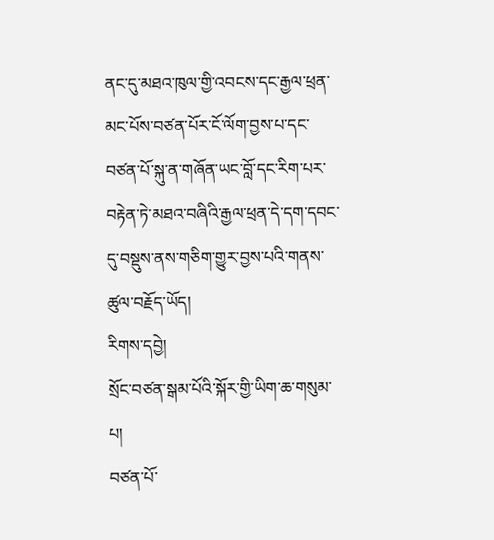ནང་དུ་མཐའ་ཁུལ་གྱི་འབངས་དང་རྒྱལ་ཕྲན་མང་པོས་བཙན་པོར་ངོ་ལོག་བྱས་པ་དང་བཙན་པོ་སྐུ་ན་གཞོན་ཡང་བློ་དང་རིག་པར་བརྟེན་ཏེ་མཐའ་བཞིའི་རྒྱལ་ཕྲན་དེ་དག་དབང་དུ་བསྡུས་ནས་གཅིག་གྱུར་བྱས་པའི་གནས་ཚུལ་བརྗོད་ཡོད།
རིགས་དབྱེ།
སྲོང་བཙན་སྒམ་པོའི་སྐོར་གྱི་ཡིག་ཆ་གསུམ་པ།
བཙན་པོ་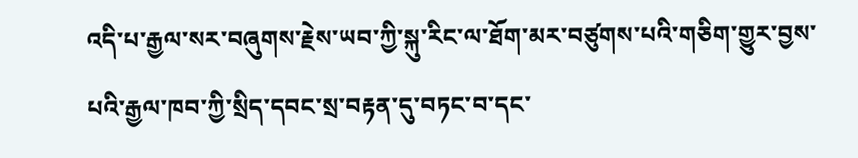འདི་པ་རྒྱལ་སར་བཞུགས་རྗེས་ཡབ་ཀྱི་སྐུ་རིང་ལ་ཐོག་མར་བཙུགས་པའི་གཅིག་གྱུར་བྱས་པའི་རྒྱལ་ཁབ་ཀྱི་སྲིད་དབང་སྲ་བརྟན་དུ་བཏང་བ་དང་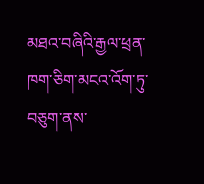མཐའ་བཞིའི་རྒྱལ་ཕྲན་ཁག་ཅིག་མངའ་འོག་ཏུ་བཅུག་ནས་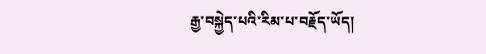རྒྱ་བསྐྱེད་པའི་རིམ་པ་བརྗོད་ཡོད།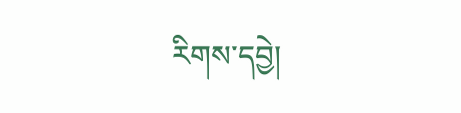རིགས་དབྱེ།